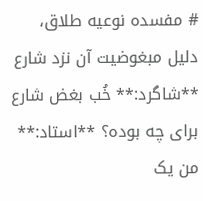# مفسده نوعیه طلاق، دلیل مبغوضیت آن نزد شارع **شاگرد:** خُب بغض شارع برای چه بوده؟ **استاد:** من یک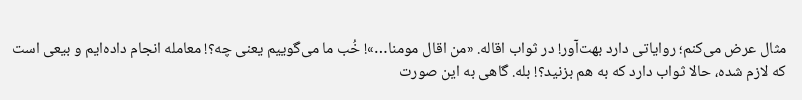مثال عرض می‌کنم؛ روایاتی دارد بهت‌آور! در ثواب اقاله. «من اقال مومنا…»! خُب ما می‌گوییم یعنی چه؟! معامله انجام داده‌ایم و بیعی است که لازم شده، حالا ثواب دارد که به هم بزنید؟! بله. گاهی به این صورت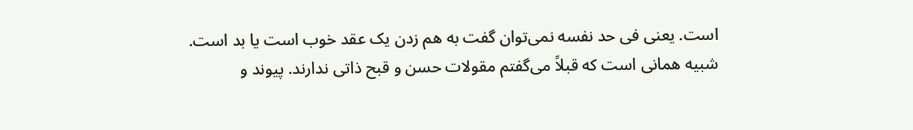است. یعنی فی حد نفسه نمی‌توان گفت به هم زدن یک عقد خوب است یا بد است. شبیه همانی است که قبلاً می‌گفتم مقولات حسن و قبح ذاتی ندارند. پیوند و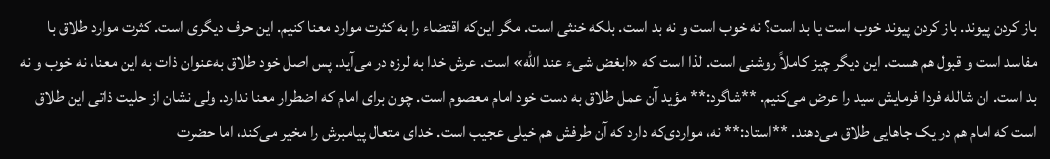باز کردن پیوند. باز کردن پیوند خوب است یا بد است؟ نه خوب است و نه بد است. بلکه خنثی است. مگر این‌که اقتضاء را به کثرت موارد معنا کنیم. این حرف دیگری است. کثرت موارد طلاق با مفاسد است و قبول هم هست. این دیگر چیز کاملاً روشنی است. لذا است که «ابغض شیء عند الله» است. عرش خدا به لرزه در می‌آید. پس اصل خود طلاق به‌عنوان ذات به این معنا، نه خوب و نه بد است. ان شالله فردا فرمایش سید را عرض می‌کنیم. **شاگرد:** مؤید آن عمل طلاق به دست خود امام معصوم است. چون برای امام که اضطرار معنا ندارد. ولی نشان از حلیت ذاتی این طلاق است که امام هم در یک جاهایی طلاق می‌دهند. **استاد:** نه، مواردی‌که دارد که آن طرفش هم خیلی عجیب است. خدای متعال پیامبرش را مخیر می‌کند، اما حضرت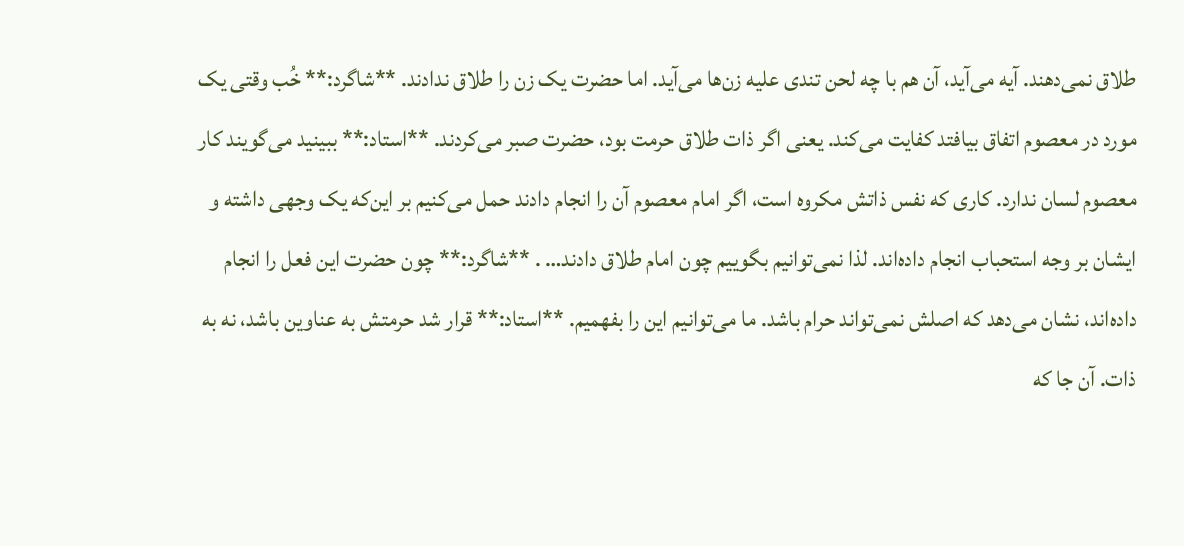طلاق نمی‌دهند. آیه می‌آید، آن هم با چه لحن تندی علیه زن‌ها می‌آید. اما حضرت یک زن را طلاق ندادند. **شاگرد:** خُب وقتی یک مورد در معصوم اتفاق بیافتد کفایت می‌کند. یعنی اگر ذات طلاق حرمت بود، حضرت صبر می‌کردند. **استاد:** ببینید می‌گویند کار معصوم لسان ندارد. کاری که نفس ذاتش مکروه است، اگر امام معصوم آن را انجام دادند حمل می‌کنیم بر این‌که یک وجهی داشته و ایشان بر وجه استحباب انجام داده‌اند. لذا نمی‌توانیم بگوییم چون امام طلاق دادند… . **شاگرد:** چون حضرت این فعل را انجام داده‌اند، نشان می‌دهد که اصلش نمی‌تواند حرام باشد. ما می‌توانیم این را بفهمیم. **استاد:** قرار شد حرمتش به عناوین باشد، نه به ذات. آن جا که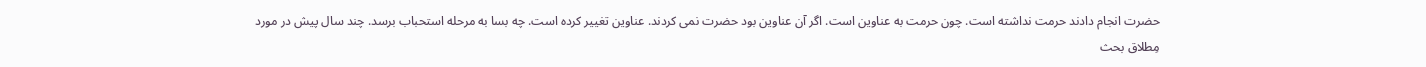حضرت انجام دادند حرمت نداشته است. چون حرمت به عناوین است. اگر آن عناوین بود حضرت نمی کردند. عناوین تغییر کرده است. چه بسا به مرحله استحباب برسد. چند سال پیش در مورد مِطلاق بحث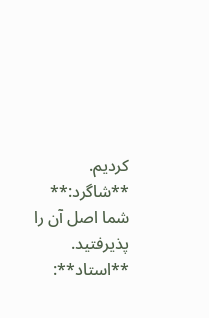کردیم. **شاگرد:** شما اصل آن را پذیرفتید. **استاد**: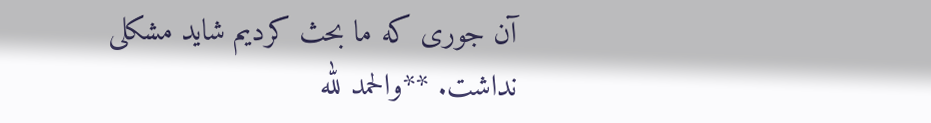آن جوری که ما بحث کردیم شاید مشکلی نداشت. **والحمد لله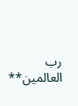رب العالمین**